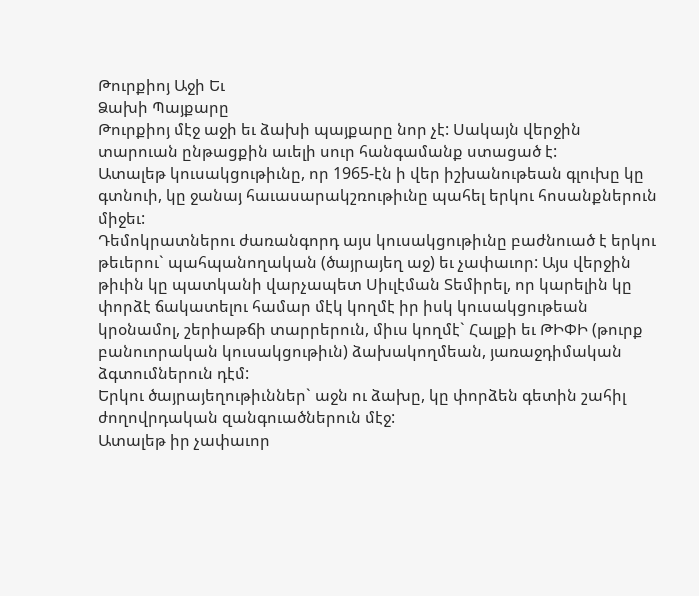Թուրքիոյ Աջի Եւ
Ձախի Պայքարը
Թուրքիոյ մէջ աջի եւ ձախի պայքարը նոր չէ: Սակայն վերջին տարուան ընթացքին աւելի սուր հանգամանք ստացած է:
Ատալեթ կուսակցութիւնը, որ 1965-էն ի վեր իշխանութեան գլուխը կը գտնուի, կը ջանայ հաւասարակշռութիւնը պահել երկու հոսանքներուն միջեւ:
Դեմոկրատներու ժառանգորդ այս կուսակցութիւնը բաժնուած է երկու թեւերու` պահպանողական (ծայրայեղ աջ) եւ չափաւոր: Այս վերջին թիւին կը պատկանի վարչապետ Սիւլէման Տեմիրել, որ կարելին կը փորձէ ճակատելու համար մէկ կողմէ իր իսկ կուսակցութեան կրօնամոլ, շերիաթճի տարրերուն, միւս կողմէ` Հալքի եւ ԹԻՓԻ (թուրք բանուորական կուսակցութիւն) ձախակողմեան, յառաջդիմական ձգտումներուն դէմ:
Երկու ծայրայեղութիւններ` աջն ու ձախը, կը փորձեն գետին շահիլ ժողովրդական զանգուածներուն մէջ:
Ատալեթ իր չափաւոր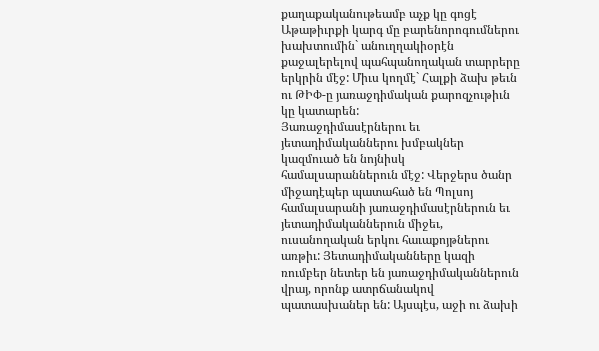քաղաքականութեամբ աչք կը գոցէ Աթաթիւրքի կարգ մը բարենորոգումներու խախտումին` անուղղակիօրէն քաջալերելով պահպանողական տարրերը երկրին մէջ: Միւս կողմէ` Հալքի ձախ թեւն ու ԹԻՓ-ը յառաջդիմական քարոզչութիւն կը կատարեն:
Յառաջդիմասէրներու եւ յետադիմականներու խմբակներ կազմուած են նոյնիսկ համալսարաններուն մէջ: Վերջերս ծանր միջադէպեր պատահած են Պոլսոյ համալսարանի յառաջդիմասէրներուն եւ յետադիմականներուն միջեւ, ուսանողական երկու հաւաքոյթներու առթիւ: Յետադիմականները կազի ռումբեր նետեր են յառաջդիմականներուն վրայ, որոնք ատրճանակով պատասխաներ են: Այսպէս, աջի ու ձախի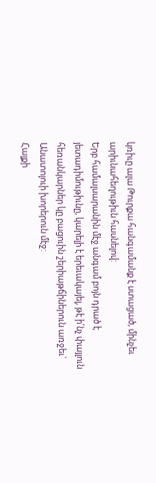կռիւը ալա Թուրքա հանգամանք է ստացած, մինչեւ արիւնահեղութիւն հասնելով:
Երբ համալսարանին մէջ անգամ բոյն դրած է յետադիմութիւնը, կարելի է երեւակայել, թէ ի՛նչ փայլուն հեռանկարներ կը բացուին շերիաթճիներուն առջեւ` Անատոլուի խորերուն մէջ:
Հալքի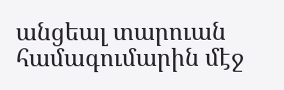անցեալ տարուան համագումարին մէջ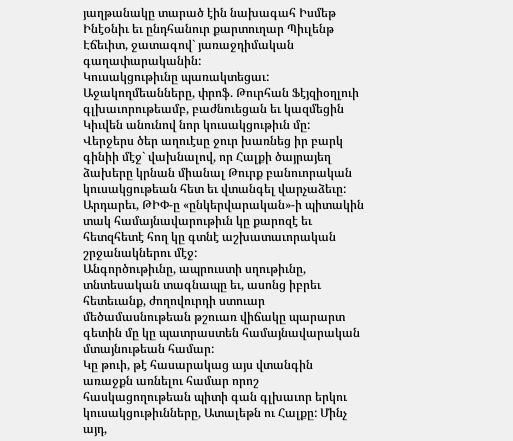յաղթանակը տարած էին նախագահ Իսմեթ Ինէօնիւ եւ ընդհանուր քարտուղար Պիւլենթ Էճեւիտ, ջատագով` յառաջդիմական գաղափարականին:
Կուսակցութիւնը պառակտեցաւ: Աջակողմեանները, փրոֆ. Թուրհան Ֆէյզիօղլուի գլխաւորութեամբ, բաժնուեցան եւ կազմեցին Կիւվեն անունով նոր կուսակցութիւն մը:
Վերջերս ծեր աղուէսը ջուր խառնեց իր բարկ գինիի մէջ` վախնալով, որ Հալքի ծայրայեղ ձախերը կրնան միանալ Թուրք բանուորական կուսակցութեան հետ եւ վտանգել վարչաձեւը: Արդարեւ, ԹԻՓ-ը «ընկերվարական»-ի պիտակին տակ համայնավարութիւն կը քարոզէ եւ հետզհետէ հող կը գտնէ աշխատաւորական շրջանակներու մէջ:
Անգործութիւնը, ապրուստի սղութիւնը, տնտեսական տագնապը եւ, ասոնց իբրեւ հետեւանք, ժողովուրդի ստուար մեծամասնութեան թշուառ վիճակը պարարտ գետին մը կը պատրաստեն համայնավարական մտայնութեան համար:
Կը թուի, թէ հասարակաց այս վտանգին առաջքն առնելու համար որոշ հասկացողութեան պիտի գան գլխաւոր երկու կուսակցութիւնները, Ատալեթն ու Հալքը: Մինչ այդ,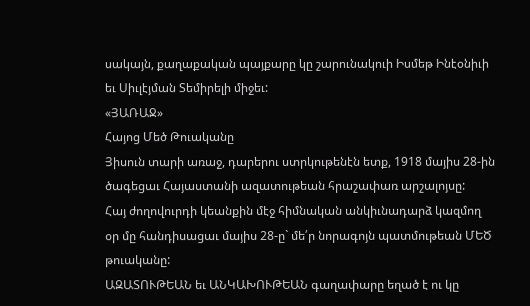սակայն, քաղաքական պայքարը կը շարունակուի Իսմեթ Ինէօնիւի եւ Սիւլէյման Տեմիրելի միջեւ:
«ՅԱՌԱՋ»
Հայոց Մեծ Թուականը
Յիսուն տարի առաջ, դարերու ստրկութենէն ետք, 1918 մայիս 28-ին ծագեցաւ Հայաստանի ազատութեան հրաշափառ արշալոյսը:
Հայ ժողովուրդի կեանքին մէջ հիմնական անկիւնադարձ կազմող օր մը հանդիսացաւ մայիս 28-ը` մե՛ր նորագոյն պատմութեան ՄԵԾ թուականը:
ԱԶԱՏՈՒԹԵԱՆ եւ ԱՆԿԱԽՈՒԹԵԱՆ գաղափարը եղած է ու կը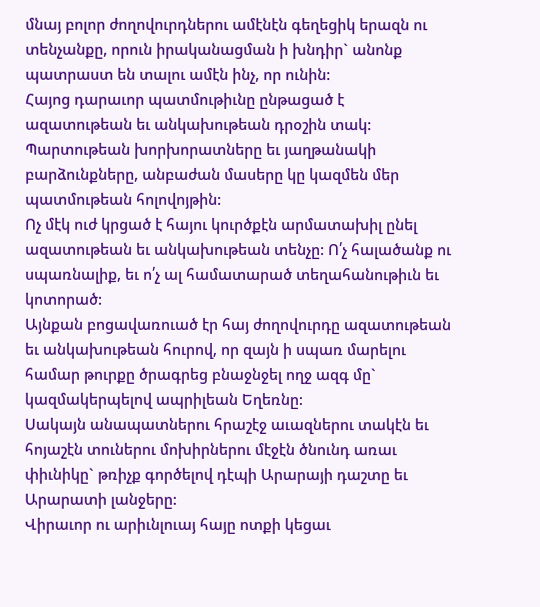մնայ բոլոր ժողովուրդներու ամէնէն գեղեցիկ երազն ու տենչանքը, որուն իրականացման ի խնդիր` անոնք պատրաստ են տալու ամէն ինչ, որ ունին:
Հայոց դարաւոր պատմութիւնը ընթացած է ազատութեան եւ անկախութեան դրօշին տակ:
Պարտութեան խորխորատները եւ յաղթանակի բարձունքները, անբաժան մասերը կը կազմեն մեր պատմութեան հոլովոյթին:
Ոչ մէկ ուժ կրցած է հայու կուրծքէն արմատախիլ ընել ազատութեան եւ անկախութեան տենչը: Ո՛չ հալածանք ու սպառնալիք, եւ ո՛չ ալ համատարած տեղահանութիւն եւ կոտորած:
Այնքան բոցավառուած էր հայ ժողովուրդը ազատութեան եւ անկախութեան հուրով, որ զայն ի սպառ մարելու համար թուրքը ծրագրեց բնաջնջել ողջ ազգ մը` կազմակերպելով ապրիլեան Եղեռնը:
Սակայն անապատներու հրաշէջ աւազներու տակէն եւ հոյաշէն տուներու մոխիրներու մէջէն ծնունդ առաւ փիւնիկը` թռիչք գործելով դէպի Արարայի դաշտը եւ Արարատի լանջերը:
Վիրաւոր ու արիւնլուայ հայը ոտքի կեցաւ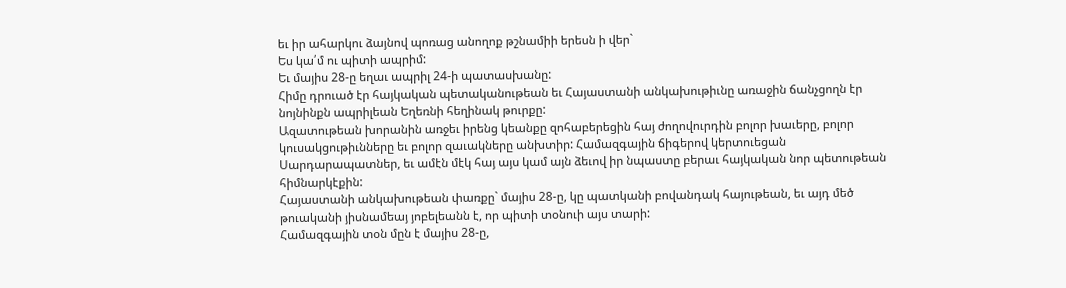եւ իր ահարկու ձայնով պոռաց անողոք թշնամիի երեսն ի վեր`
Ես կա՛մ ու պիտի ապրիմ:
Եւ մայիս 28-ը եղաւ ապրիլ 24-ի պատասխանը:
Հիմը դրուած էր հայկական պետականութեան եւ Հայաստանի անկախութիւնը առաջին ճանչցողն էր նոյնինքն ապրիլեան Եղեռնի հեղինակ թուրքը:
Ազատութեան խորանին առջեւ իրենց կեանքը զոհաբերեցին հայ ժողովուրդին բոլոր խաւերը, բոլոր կուսակցութիւնները եւ բոլոր զաւակները անխտիր: Համազգային ճիգերով կերտուեցան Սարդարապատներ, եւ ամէն մէկ հայ այս կամ այն ձեւով իր նպաստը բերաւ հայկական նոր պետութեան հիմնարկէքին:
Հայաստանի անկախութեան փառքը` մայիս 28-ը, կը պատկանի բովանդակ հայութեան, եւ այդ մեծ թուականի յիսնամեայ յոբելեանն է, որ պիտի տօնուի այս տարի:
Համազգային տօն մըն է մայիս 28-ը,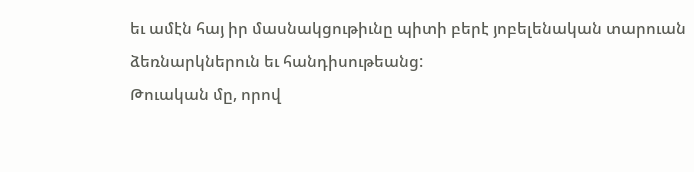եւ ամէն հայ իր մասնակցութիւնը պիտի բերէ յոբելենական տարուան ձեռնարկներուն եւ հանդիսութեանց:
Թուական մը, որով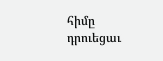հիմը դրուեցաւ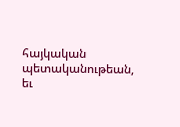հայկական պետականութեան, եւ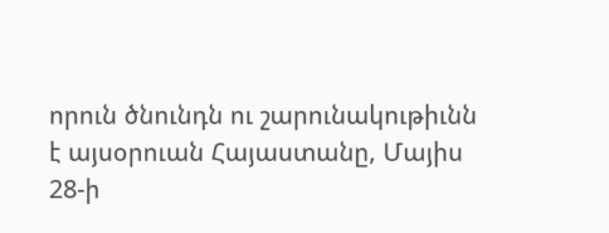որուն ծնունդն ու շարունակութիւնն է այսօրուան Հայաստանը, Մայիս 28-ի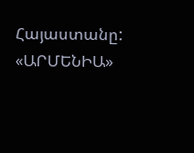Հայաստանը:
«ԱՐՄԵՆԻԱ»